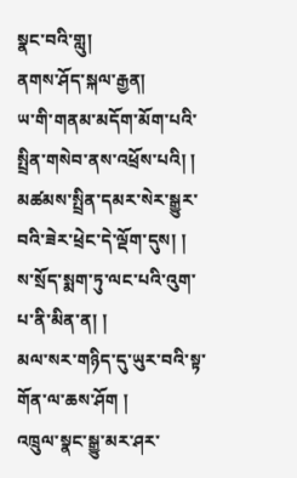སྣང་བའི་གླུ།
ནགས་ཤོད་སྐལ་རྒྱན།
ཡ་གི་གནམ་མདོག་མོག་པའི་སྤྲིན་གསེབ་ནས་འཕྲོས་པའི། །
མཚམས་སྤྲིན་དམར་སེར་སྒྱུར་བའི་ཟེར་ཕྲེང་དེ་ལྡོག་དུས། །
ས་སྲོད་སྨག་ཏུ་ལང་པའི་འུག་པ་ནི་མིན་ན། །
མལ་སར་གཉིད་དུ་ཡུར་བའི་སྟ་གོན་ལ་ཆས་ཤོག །
འཁྲུལ་སྣང་སྒྱུ་མར་ཤར་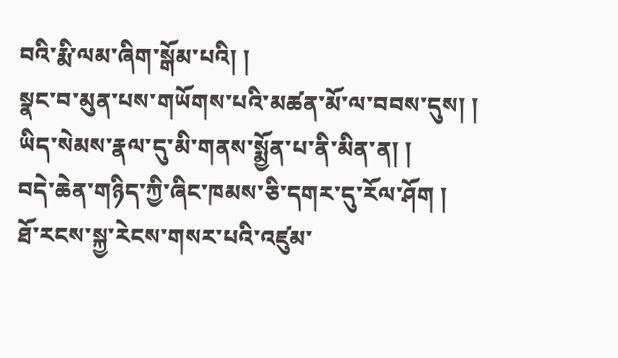བའི་རྨི་ལམ་ཞིག་སྒོམ་པའི། །
སྣང་བ་མུན་པས་གཡོགས་པའི་མཚན་མོ་ལ་བབས་དུས། །
ཡིད་སེམས་རྣལ་དུ་མི་གནས་སྨྱོན་པ་ནི་མིན་ན། །
བདེ་ཆེན་གཉིད་ཀྱི་ཞིང་ཁམས་ཅི་དགར་དུ་རོལ་ཤོག །
ཐོ་རངས་སྐྱ་རེངས་གསར་པའི་འཛུམ་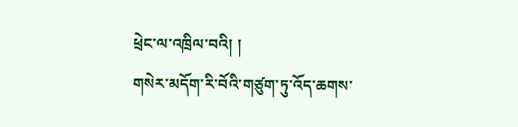ཕྲེང་ལ་འཁྲིལ་བའི། །
གསེར་མདོག་རི་བོའི་གཙུག་ཏུ་འོད་ཆགས་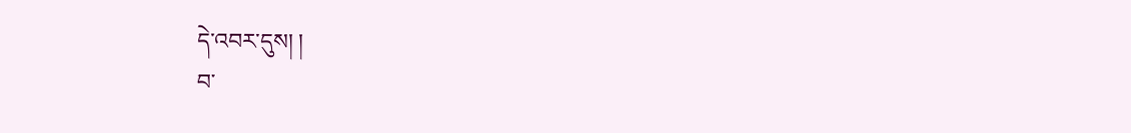དེ་འབར་དུས། །
བ་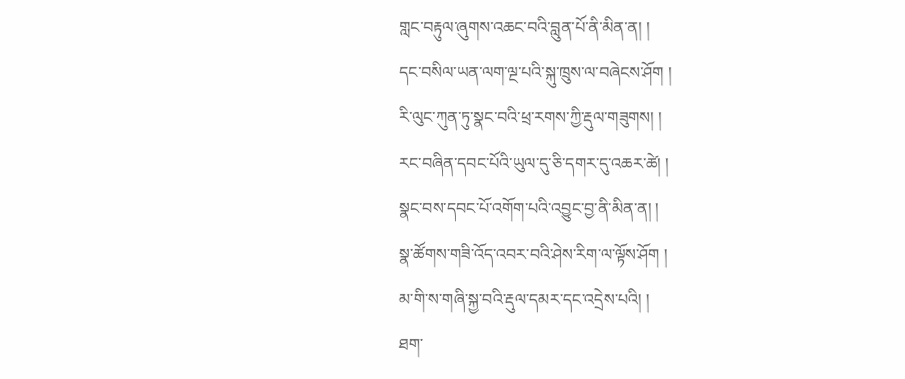གླང་བརྟུལ་ཞུགས་འཆང་བའི་བླུན་པོ་ནི་མིན་ན། །
དང་བསིལ་ཡན་ལག་ལྔ་པའི་སྐུ་ཁྲུས་ལ་བཞེངས་ཤོག །
རི་ལུང་ཀུན་ཏུ་སྣང་བའི་ཕྲ་རགས་ཀྱི་རྡུལ་གཟུགས། །
རང་བཞིན་དབང་པོའི་ཡུལ་དུ་ཅི་དགར་དུ་འཆར་ཚེ། །
སྣང་བས་དབང་པོ་འགོག་པའི་འབྱུང་བྱ་ནི་མིན་ན། །
སྣ་ཚོགས་གཟི་འོད་འབར་བའི་ཤེས་རིག་ལ་ལྟོས་ཤོག །
མ་གི་ས་གཞི་སྐྱ་བའི་རྡུལ་དམར་དང་འདྲེས་པའི། །
ཐག་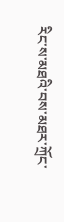རིང་ས་མཐའི་བས་མཐར་ཀྲོང་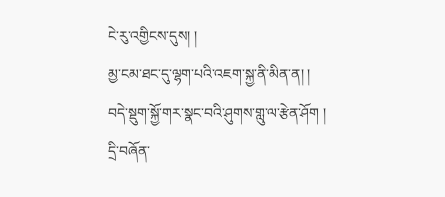ངེ་རུ་འགྱིངས་དུས། །
མྱ་ངམ་ཐང་དུ་ལྷག་པའི་འཇག་སྐྱ་ནི་མིན་ན། །
བདེ་སྡུག་སྐྱོ་གར་སྣང་བའི་ཤུགས་གླུ་ལ་རྩེན་ཤོག །
དྲི་བཞོན་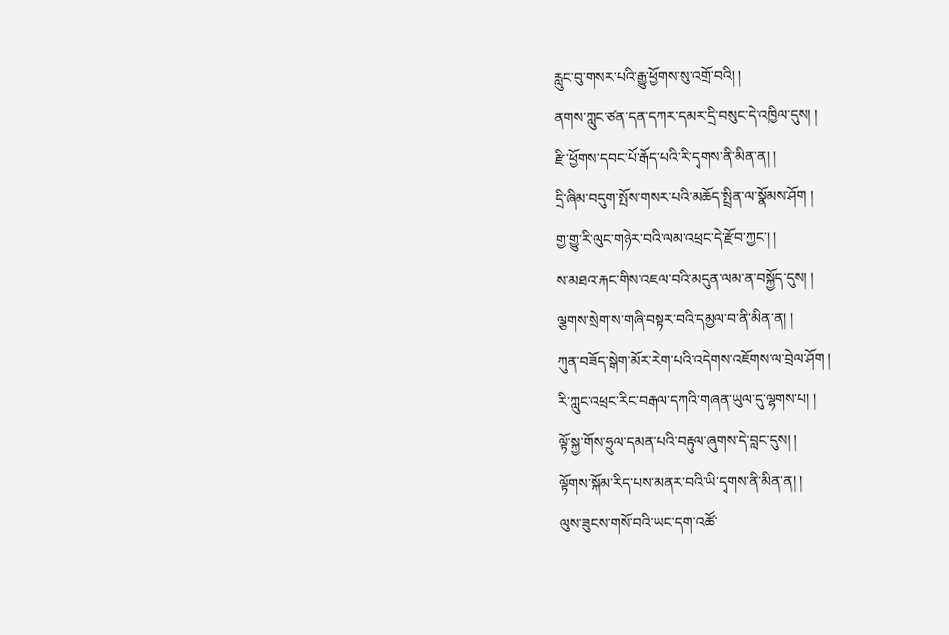རླུང་བུ་གསར་པའི་རྒྱུ་ཕྱོགས་སུ་འགྲོ་བའི། །
ནགས་ཀླུང་ཙན་དན་དཀར་དམར་དྲི་བསུང་དེ་འཁྱིལ་དུས། །
རྫི་ཕྱོགས་དབང་པོ་རྒོད་པའི་རི་དྭགས་ནི་མིན་ན། །
དྲི་ཞིམ་བདུག་སྤོས་གསར་པའི་མཆོད་སྤྲིན་ལ་སྣོམས་ཤོག །
གྱ་གྱུ་རི་ལུང་གཉེར་བའི་ལམ་འཕྲང་དེ་རྫོབ་ཀྱང་། །
ས་མཐའ་རྐང་གིས་འཇལ་བའི་མདུན་ལམ་ན་བསྐྱོད་དུས། །
ལྕགས་སྲེག་ས་གཞི་བསྟར་བའི་དམྱལ་བ་ནི་མིན་ན། །
ཀུན་བཟོད་སྒེག་མོར་རེག་པའི་འདེགས་འཇོགས་ལ་བྲེལ་ཤོག །
རི་ཀླུང་འཕྲང་རིང་བརྒལ་དཀའི་གཞན་ཡུལ་དུ་ལྷགས་པ། །
ལྟོ་སྐྱ་གོས་ཧྲུལ་དམན་པའི་བརྟུལ་ཞུགས་དེ་བླང་དུས། །
ལྟོགས་སྐོམ་རིད་པས་མནར་བའི་ཡི་དྭགས་ནི་མིན་ན། །
ལུས་ཟུངས་གསོ་བའི་ཡང་དག་འཚོ་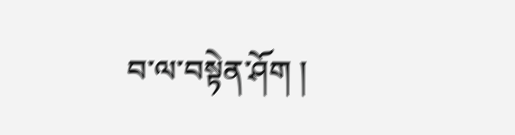བ་ལ་བསྟེན་ཤོག །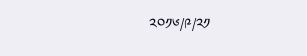༢༠༡༦/༩/༢༡